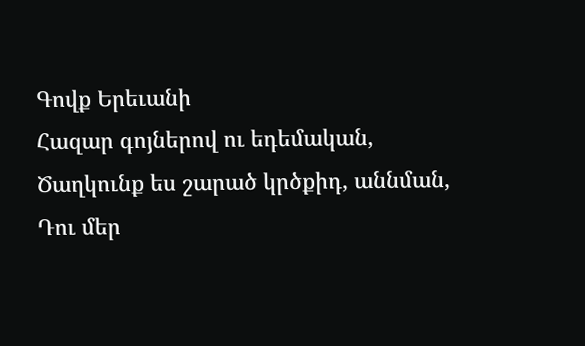Գովք Երեւանի
Հազար գոյներով ու եդեմական,
Ծաղկունք ես շարած կրծքիդ, աննման,
Դու մեր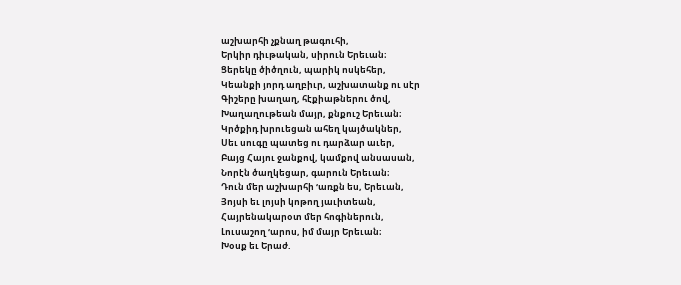աշխարհի չքնաղ թագուհի,
Երկիր դիւթական, սիրուն Երեւան։
Ցերեկը ծիծղուն, պարիկ ոսկեհեր,
Կեանքի յորդ աղբիւր, աշխատանք ու սէր
Գիշերը խաղաղ, հէքիաթներու ծով,
Խաղաղութեան մայր, քնքուշ Երեւան։
Կրծքիդ խրուեցան ահեղ կայծակներ,
Սեւ սուգը պատեց ու դարձար աւեր,
Բայց Հայու ջանքով, կամքով անսասան,
Նորէն ծաղկեցար, գարուն Երեւան։
Դուն մեր աշխարհի ‘առքն ես, Երեւան,
Յոյսի եւ լոյսի կոթող յաւիտեան,
Հայրենակարօտ մեր հոգիներուն,
Լուսաշող ‘արոս, իմ մայր Երեւան։
Խօսք եւ Երաժ.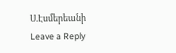Ս.Էսմերեանի
Leave a Reply